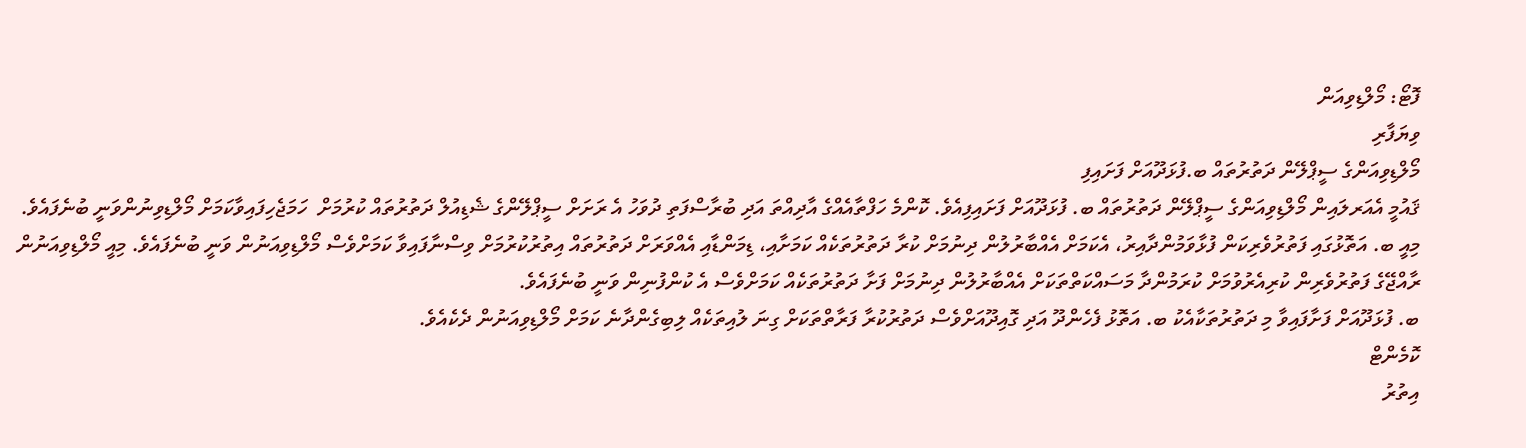ފޮޓޯ: މޯލްޑިވިއަން
ވިޔަފާރި
މޯލްޑިވިއަންގެ ސީޕްލޭން ދަތުރުތައް ބ.ފުޅަދޫއަށް ފަށައިފި
ޤައުމީ އެއަރލައިން މޯލްޑިވިއަންގެ ސީޕްލޭން ދަތުރުތައް ބ. ފުޅަދޫއަށް ފަށައިފިއެވެ. ކޮންމެ ހަފްތާއެއްގެ އާދިއްތަ އަދި ބުރާސްފަތި ދުވަހު އެ ރަށަށް ސީޕްލޭންގެ ޝެޑިއުލް ދަތުރުތައް ކުރުމަށް  ހަމަޖެހިފައިވާކަމަށް މޯލްޑިވިނުންވަނީ ބުނެފައެވެ.
މިއީ ބ. އަތޮޅުގައި ފަތުރުވެރިކަން ފުޅާވަމުންދާއިރު، އެކަމަށް އެއްބާރުލުން ދިނުމަށް ކުރާ ދަތުރުތަކެއް ކަމަށާއި، ޑިމަންޑާއި އެއްވަރަށް ދަތުރުތައް އިތުރުކުރުމަށް ވިސްނާފައިވާ ކަމަށްވެސް މޯލްޑިވިއަނުން ވަނީ ބުނެފައެވެ. މިއީ މޯލްޑިވިއަނުން ރާއްޖޭގެ ފަތުރުވެރިން ކުރިއެރުވުމަށް ކުރަމުންދާ މަސައްކަތްތަކަށް އެއްބާރުލުން ދިނުމަށް ފަށާ ދަތުރުތަކެއް ކަމަށްވެސް އެ ކުންފުނިން ވަނީ ބުނެފައެވެ.
ބ. ފުޅަދޫއަށް ފަށާފައިވާ މި ދަތުރުތަކާއެކު ބ. އަތޮޅު ފެހެންދޫ އަދި ގޮއިދޫއަށްވެސް ދަތުރުކުރާ ފަރާތްތަކަށް ގިނަ ލުއިތަކެއް ލިބިގެންދާނެ ކަމަށް މޯލްޑިވިއަނުން ދެކެއެވެ.
ކޮމެންޓް
އިތުރު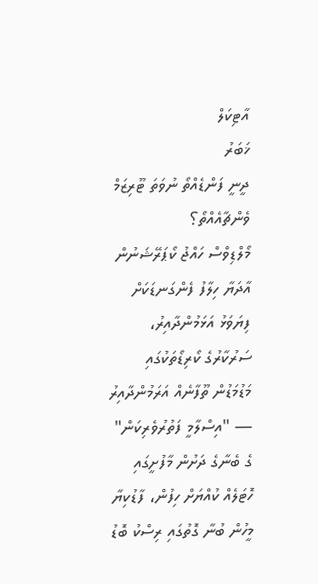އާޓިކަލް
ޚަބަރު
ދީނީ ފަންޑެއްތޯ ނުވަތަ ޓޫރިޒަމް ވެންޗާއެއްތޯ؟
މޯލްޑިވްސް ހައްޖު ކޯޕަރޭޝަނުން އާދަޔާ ހިލާފު ފެންގަނޑަކަށް ފިޔަވަޅު އަޅަމުންދާއިރު، ސަރުކާރުގެ ކޯރިޑޯތަކުގައި މަޑުމަޑުން ތޫފާނެއް އަރަމުންދާއިރު — "އިސްލާމީ ފަތުރުވެރިކަން" ގެ ބެނާގެ ދަށުން މާފުށީގައި ހޮޓަލެއް ކުއްޔަށް ހިފުން، ފާޑުކިޔާ މީހުން ބުނާ ގޮތުގައި ރިސްކު ބޮޑު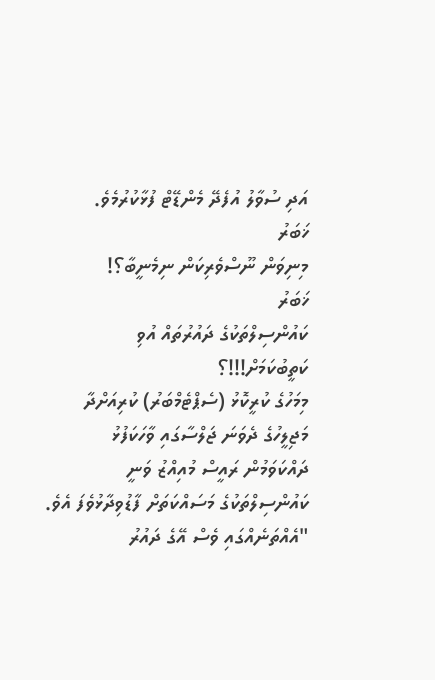އަދި ސުވާލު އުފެދޭ މެންޑޭޓް ފުޅާކުރުމެވެ.
ޚަބަރު
މިނިވަން ނޫސްވެރިކަން ނިމެނީބާ؟!
ޚަބަރު
ކައުންސިލްތަކުގެ ދައުރުތައް އުވި ކަތީބުކަމަށް!!!؟
މިމަހުގެ ކުރީކޮޅު (ސެޕްޓެމްބަރު) ކުރިއަށްދާ މަޖިލީހުގެ ދެވަނަ ޖަލްސާގައި ވާހަކަފުޅު ދައްކަވަމުން ރައީސް މުއިއްޒު ވަނީ ކައުންސިލްތަކުގެ މަސައްކަތަށް ފާޑުވިދާޅުވެފަ އެވެ. "އެއްތަނެއްގައި ވެސް އޭގެ ދައުރު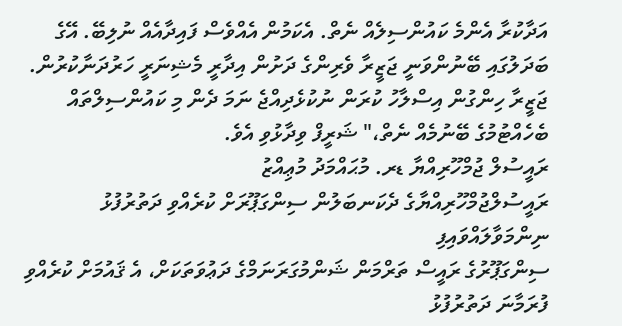އަދާކުރާ އެންމެ ކައުންސިލެއް ނެތް. އެކަމުން އެއްވެސް ފައިދާއެއް ނުލިބޭ. އޭގެ ބަދަލުގައި ބޭނުންވަނީ ޖަޒީރާ ވެރިންގެ ދަށުން އިދާރީ މެޝިނަރީ ހަރުދަނާކުރުން. ޖަޒީރާ ހިންގުން އިސްލާހު ކުރަން ނުކުޅެދިއްޖެ ނަމަ ދެން މި ކައުންސިލްތައް ބެހެއްޓުމުގެ ބޭނުމެއް ނެތް،" ޝަރީފް ވިދާޅުވި އެވެ.
ރައީސުލް ޖުމްހޫރިއްޔާ ޑރ. މުޙައްމަދު މުޢިއްޒު
ރައީސުލްޖުމްހޫރިއްޔާގެ ދެކަނބަލުން ސިންގަޕޫރަށް ކުރެއްވި ދަތުރުފުޅު ނިންމަވާލައްވައިފި
ސިންގަޕޫރުގެ ރައީސް ތަރްމަން ޝަންމުގަރަނަމްގެ ދަޢުވަތަކަށް، އެ ޤައުމަށް ކުރެއްވި ފުރަމާނަ ދަތުރުފުޅު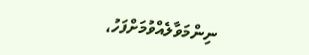ނިންމަވާލެއްވުމަށްފަހު،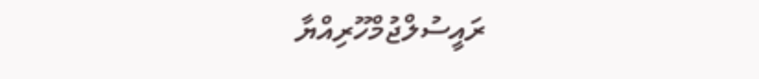ރައީސުލްޖުމްހޫރިއްޔާ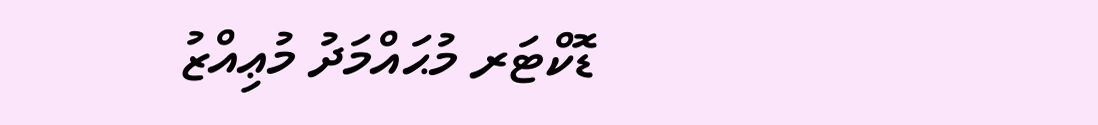ޑޮކްޓަރ މުޙައްމަދު މުޢިއްޒު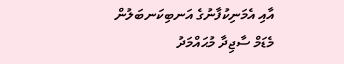އާއި އެމަނިކުފާނުގެ އަނބިކަނބަލުން މެޑަމް ސާޖިދާ މުޙައްމަދު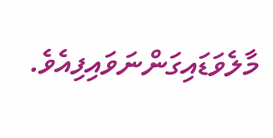މާލެވަޑައިގަންނަވައިފިއެވެ.